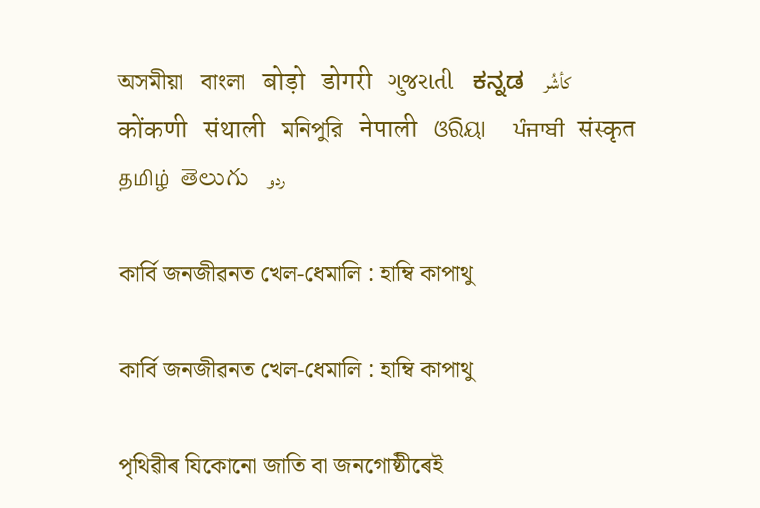অসমীয়া   বাংলা   बोड़ो   डोगरी   ગુજરાતી   ಕನ್ನಡ   كأشُر   कोंकणी   संथाली   মনিপুরি   नेपाली   ଓରିୟା   ਪੰਜਾਬੀ   संस्कृत   தமிழ்  తెలుగు   ردو

কাৰ্বি জনজীৱনত খেল-ধেমালি : হাম্বি কাপাথু

কাৰ্বি জনজীৱনত খেল-ধেমালি : হাম্বি কাপাথু

পৃথিৱীৰ যিকোনো জাতি বা জনগোষ্ঠীৰেই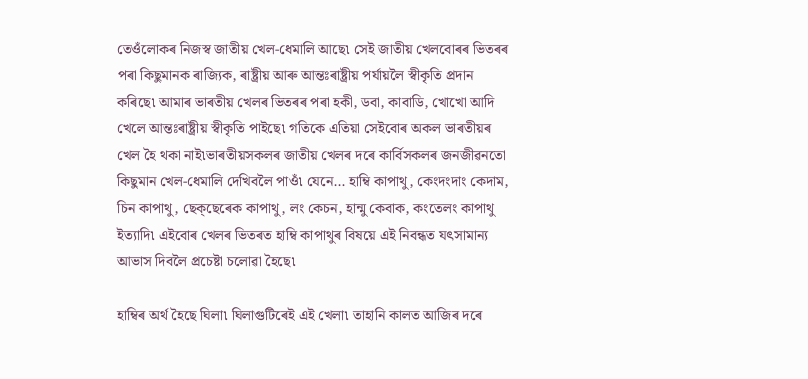তেওঁলোকৰ নিজস্ব জাতীয় খেল-ধেমালি আছে৷ সেই জাতীয় খেলবোৰৰ ভিতৰৰ পৰা কিছুমানক ৰাজ্যিক, ৰাষ্ট্ৰীয় আৰু আন্তঃৰাষ্ট্ৰীয় পৰ্যায়লৈ স্বীকৃতি প্ৰদান কৰিছে৷ আমাৰ ভাৰতীয় খেলৰ ভিতৰৰ পৰা হকী, ডবা, কাবাডি, খোখো আদি খেলে আন্তঃৰাষ্ট্ৰীয় স্বীকৃতি পাইছে৷ গতিকে এতিয়া সেইবোৰ অকল ভাৰতীয়ৰ খেল হৈ থকা নাই৷ভাৰতীয়সকলৰ জাতীয় খেলৰ দৰে কাৰ্বিসকলৰ জনজীৱনতো কিছুমান খেল-ধেমালি দেখিবলৈ পাওঁ৷ যেনে… হাম্বি কাপাথু, কেংদংদাং কেদাম, চিন কাপাথু, ছেক্ছেৰেক কাপাথু, লং কেচন, হান্মু কেবাক, কংতেলং কাপাথু ইত্যাদি৷ এইবোৰ খেলৰ ভিতৰত হাম্বি কাপাথুৰ বিষয়ে এই নিবন্ধত যৎসামান্য আভাস দিবলৈ প্ৰচেষ্টা চলোৱা হৈছে৷

হাম্বিৰ অৰ্থ হৈছে ঘিলা৷ ঘিলাগুটিৰেই এই খেলা৷ তাহানি কালত আজিৰ দৰে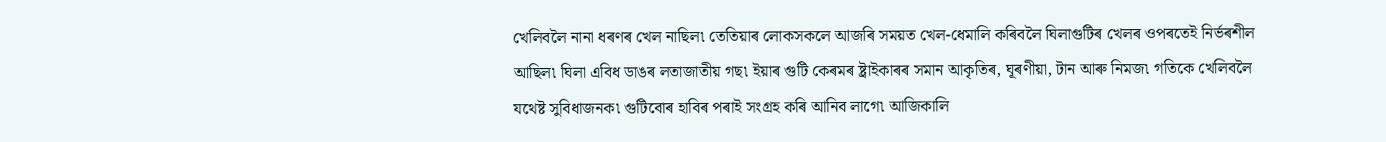খেলিবলৈ নানা ধৰণৰ খেল নাছিল৷ তেতিয়াৰ লোকসকলে আজৰি সময়ত খেল-ধেমালি কৰিবলৈ ঘিলাগুটিৰ খেলৰ ওপৰতেই নিৰ্ভৰশীল আছিল৷ ঘিলা এবিধ ডাঙৰ লতাজাতীয় গছ৷ ইয়াৰ গুটি কেৰমৰ ষ্ট্ৰাইকাৰৰ সমান আকৃতিৰ, ঘূৰণীয়া, টান আৰু নিমজ৷ গতিকে খেলিবলৈ যথেষ্ট সুবিধাজনক৷ গুটিবোৰ হাবিৰ পৰাই সংগ্ৰহ কৰি আনিব লাগে৷ আজিকালি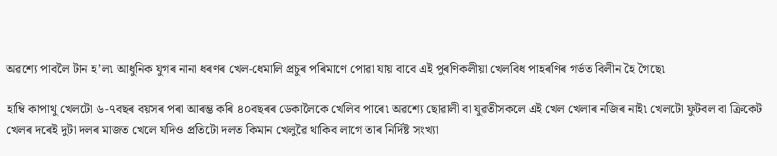অৱশ্যে পাবলৈ টান হ’ল৷ আধুনিক যুগৰ নানা ধৰণৰ খেল-ধেমালি প্ৰচুৰ পৰিমাণে পোৱা যায় বাবে এই পুৰণিকলীয়া খেলবিধ পাহৰণিৰ গৰ্ভত বিলীন হৈ গৈছে৷

হাম্বি কাপাথু খেলটো ৬-৭বছৰ বয়সৰ পৰা আৰম্ভ কৰি ৪০বছৰৰ ডেকালৈকে খেলিব পাৰে৷ অৱশ্যে ছোৱালী বা যুৱতীসকলে এই খেল খেলাৰ নজিৰ নাই৷ খেলটো ফুটবল বা ক্রিকেট খেলৰ দৰেই দুটা দলৰ মাজত খেলে যদিও প্ৰতিটো দলত কিমান খেলুৱৈ থাকিব লাগে তাৰ নিৰ্দিষ্ট সংখ্যা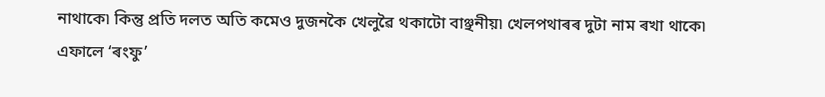নাথাকে৷ কিন্তু প্ৰতি দলত অতি কমেও দুজনকৈ খেলুৱৈ থকাটো বাঞ্ছনীয়৷ খেলপথাৰৰ দুটা নাম ৰখা থাকে৷ এফালে ‘ৰংফু’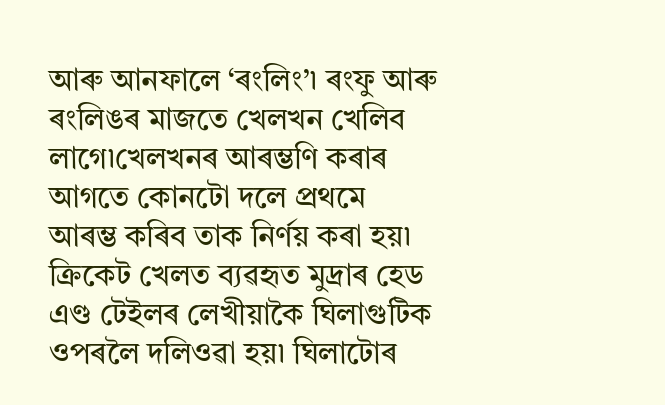আৰু আনফালে ‘ৰংলিং’৷ ৰংফু আৰু ৰংলিঙৰ মাজতে খেলখন খেলিব লাগে৷খেলখনৰ আৰম্ভণি কৰাৰ আগতে কোনটো দলে প্ৰথমে আৰম্ভ কৰিব তাক নিৰ্ণয় কৰা হয়৷ ক্রিকেট খেলত ব্যৱহৃত মুদ্ৰাৰ হেড এণ্ড টেইলৰ লেখীয়াকৈ ঘিলাগুটিক ওপৰলৈ দলিওৱা হয়৷ ঘিলাটোৰ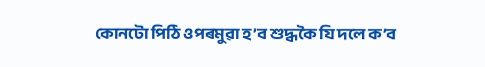কোনটো পিঠি ওপৰমুৱা হ’ব শুদ্ধকৈ যি দলে ক’ব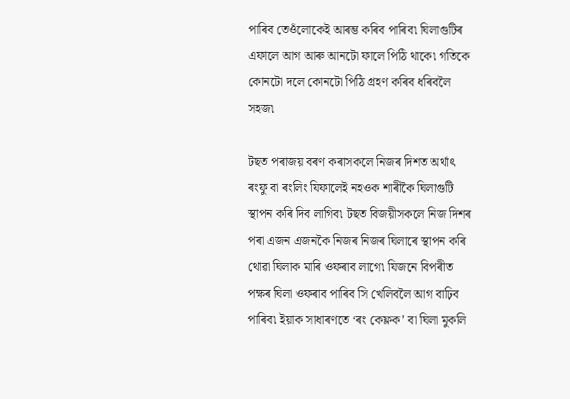পাৰিব তেওঁলোকেই আৰম্ভ কৰিব পাৰিব৷ ঘিলাগুটিৰ এফালে আগ আৰু আনটো ফালে পিঠি থাকে৷ গতিকে কোনটো দলে কোনটো পিঠি গ্ৰহণ কৰিব ধৰিবলৈ সহজ৷

টছত পৰাজয় বৰণ কৰাসকলে নিজৰ দিশত অৰ্থাৎ ৰংফু বা ৰংলিং যিফালেই নহওক শাৰীকৈ ঘিলাগুটি স্থাপন কৰি দিব লাগিব৷ টছত বিজয়ীসকলে নিজ দিশৰ পৰা এজন এজনকৈ নিজৰ নিজৰ ঘিলাৰে স্থাপন কৰি থোৱা ঘিলাক মাৰি ওফৰাব লাগে৷ যিজনে বিপৰীত পক্ষৰ ঘিলা ওফৰাব পাৰিব সি খেলিবলৈ আগ বাঢ়িব পাৰিব৷ ইয়াক সাধাৰণতে ‘ৰং কেফ্লক’ বা ঘিলা মুকলি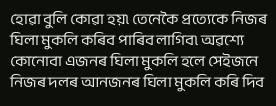হোৱা বুলি কোৱা হয়৷ তেনেকৈ প্ৰত্যেকে নিজৰ ঘিলা মুকলি কৰিব পাৰিব লাগিব৷ অৱশ্যে কোনোবা এজনৰ ঘিলা মুকলি হলে সেইজনে নিজৰ দলৰ আনজনৰ ঘিলা মুকলি কৰি দিব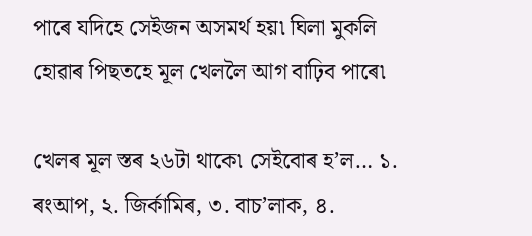পাৰে যদিহে সেইজন অসমৰ্থ হয়৷ ঘিলা মুকলি হোৱাৰ পিছতহে মূল খেললৈ আগ বাঢ়িব পাৰে৷

খেলৰ মূল স্তৰ ২৬টা থাকে৷ সেইবোৰ হ’ল… ১. ৰংআপ, ২. জিৰ্কামিৰ, ৩. বাচ’লাক, ৪.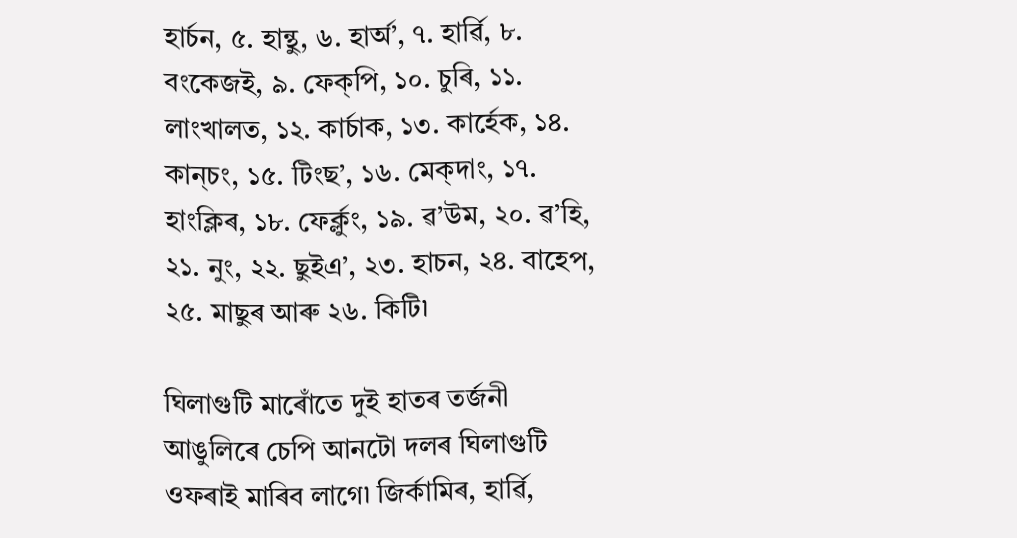হাৰ্চন, ৫. হান্থু, ৬. হাৰ্অ’, ৭. হাৰ্ৱি, ৮. বংকেজই, ৯. ফেক্পি, ১০. চুৰি, ১১. লাংখালত, ১২. কাৰ্চাক, ১৩. কাৰ্হেক, ১৪. কান্চং, ১৫. টিংছ’, ১৬. মেক্দাং, ১৭. হাংক্লিৰ, ১৮. ফেৰ্ক্লুং, ১৯. ৱ’উম, ২০. ৱ’হি, ২১. নুং, ২২. ছুইএ’, ২৩. হাচন, ২৪. বাহেপ, ২৫. মাছুৰ আৰু ২৬. কিটি৷

ঘিলাগুটি মাৰোঁতে দুই হাতৰ তৰ্জনী আঙুলিৰে চেপি আনটো দলৰ ঘিলাগুটি ওফৰাই মাৰিব লাগে৷ জিৰ্কামিৰ, হাৰ্ৱি,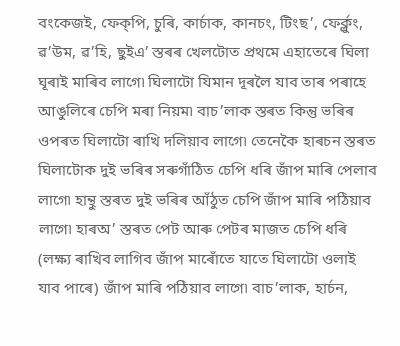বংকেজই, ফেক্পি, চুৰি, কাৰ্চাক, কানচং, টিংছ’, ফেৰ্ক্লুং, ৱ’উম, ৱ’হি, ছুইএ’ স্তৰৰ খেলটোত প্ৰথমে এহাতেৰে ঘিলা ঘূৰাই মাৰিব লাগে৷ ঘিলাটো যিমান দূৰলৈ যাব তাৰ পৰাহে আঙুলিৰে চেপি মৰা নিয়ম৷ বাচ’লাক স্তৰত কিন্তু ভৰিৰ ওপৰত ঘিলাটো ৰাখি দলিয়াব লাগে৷ তেনেকৈ হাৰচন স্তৰত ঘিলাটোক দুই ভৰিৰ সৰুগাঁঠিত চেপি ধৰি জাঁপ মাৰি পেলাব লাগে৷ হান্থু স্তৰত দুই ভৰিৰ আঁঠুত চেপি জাঁপ মাৰি পঠিয়াব লাগে৷ হাৰঅ’ স্তৰত পেট আৰু পেটৰ মাজত চেপি ধৰি (লক্ষ্য ৰাখিব লাগিব জাঁপ মাৰোঁতে যাতে ঘিলাটো ওলাই যাব পাৰে) জাঁপ মাৰি পঠিয়াব লাগে৷ বাচ’লাক, হাৰ্চন,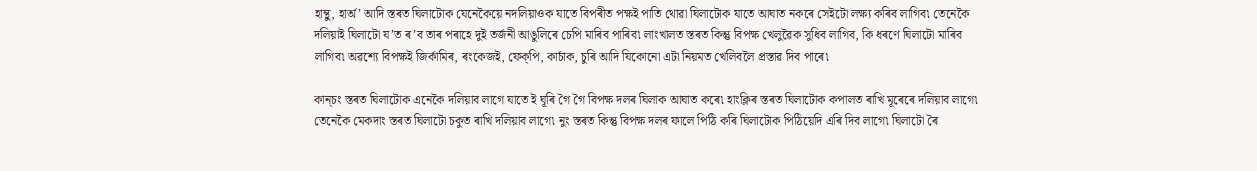হান্থু, হাৰ্অ’ আদি স্তৰত ঘিলাটোক যেনেকৈয়ে নদলিয়াওক যাতে বিপৰীত পক্ষই পাতি থোৱা ঘিলাটোক যাতে আঘাত নকৰে সেইটো লক্ষ্য কৰিব লাগিব৷ তেনেকৈ দলিয়াই ঘিলাটো য’ত ৰ’ব তাৰ পৰাহে দুই তৰ্জনী আঙুলিৰে চেপি মাৰিব পাৰিব৷ লাংখালত স্তৰত কিন্তু বিপক্ষ খেলুৱৈক সুধিব লাগিব, কি ধৰণে ঘিলাটো মাৰিব লাগিব৷ অৱশ্যে বিপক্ষই জিৰ্কামিৰ, ৰংকেজই, ফেক্পি, কাৰ্চাক, চুৰি আদি যিকোনো এটা নিয়মত খেলিবলৈ প্ৰস্তাৱ দিব পাৰে৷

কান্চং স্তৰত ঘিলাটোক এনেকৈ দলিয়াব লাগে যাতে ই ঘূৰি গৈ গৈ বিপক্ষ দলৰ ঘিলাক আঘাত কৰে৷ হাংক্লিৰ স্তৰত ঘিলাটোক কপালত ৰাখি মূৰেৰে দলিয়াব লাগে৷ তেনেকৈ মেকদাং স্তৰত ঘিলাটো চকুত ৰাখি দলিয়াব লাগে৷ নুং স্তৰত কিন্তু বিপক্ষ দলৰ ফালে পিঠি কৰি ঘিলাটোক পিঠিয়েদি এৰি দিব লাগে৷ ঘিলাটো ৰৈ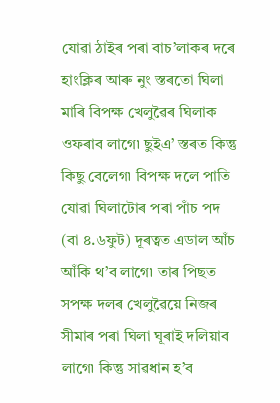যোৱা ঠাইৰ পৰা বাচ’লাকৰ দৰে হাংক্লিৰ আৰু নুং স্তৰতো ঘিলা মাৰি বিপক্ষ খেলুৱৈৰ ঘিলাক ওফৰাব লাগে৷ ছুইএ’ স্তৰত কিন্তু কিছু বেলেগ৷ বিপক্ষ দলে পাতি যোৱা ঘিলাটোৰ পৰা পাঁচ পদ (বা ৪.৬ফুট) দূৰত্বত এডাল আঁচ আঁকি থ’ব লাগে৷ তাৰ পিছত সপক্ষ দলৰ খেলুৱৈয়ে নিজৰ সীমাৰ পৰা ঘিলা ঘূৰাই দলিয়াব লাগে৷ কিন্তু সাৱধান হ’ব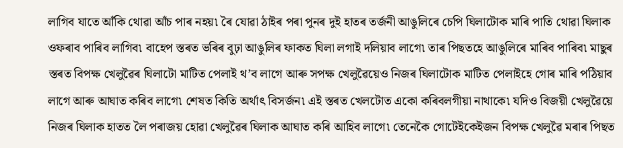লাগিব যাতে আঁকি থোৱা আঁচ পাৰ নহয়৷ ৰৈ যোৱা ঠাইৰ পৰা পুনৰ দুই হাতৰ তৰ্জনী আঙুলিৰে চেপি ঘিলাটোক মাৰি পাতি থোৱা ঘিলাক ওফৰাব পাৰিব লাগিব৷ বাহেপ স্তৰত ভৰিৰ বুঢ়া আঙুলিৰ ফাকত ঘিলা লগাই দলিয়াব লাগে৷ তাৰ পিছতহে আঙুলিৰে মাৰিব পাৰিব৷ মাছুৰ স্তৰত বিপক্ষ খেলুৱৈৰ ঘিলাটো মাটিত পেলাই থ’ব লাগে আৰু সপক্ষ খেলুৱৈয়েও নিজৰ ঘিলাটোক মাটিত পেলাইহে গোৰ মাৰি পঠিয়াব লাগে আৰু আঘাত কৰিব লাগে৷ শেষত কিতি অৰ্থাৎ বিসৰ্জন৷ এই স্তৰত খেলটোত একো কৰিবলগীয়া নাথাকে৷ যদিও বিজয়ী খেলুৱৈয়ে নিজৰ ঘিলাক হাতত লৈ পৰাজয় হোৱা খেলুৱৈৰ ঘিলাক আঘাত কৰি আহিব লাগে৷ তেনেকৈ গোটেইকেইজন বিপক্ষ খেলুৱৈ মৰাৰ পিছত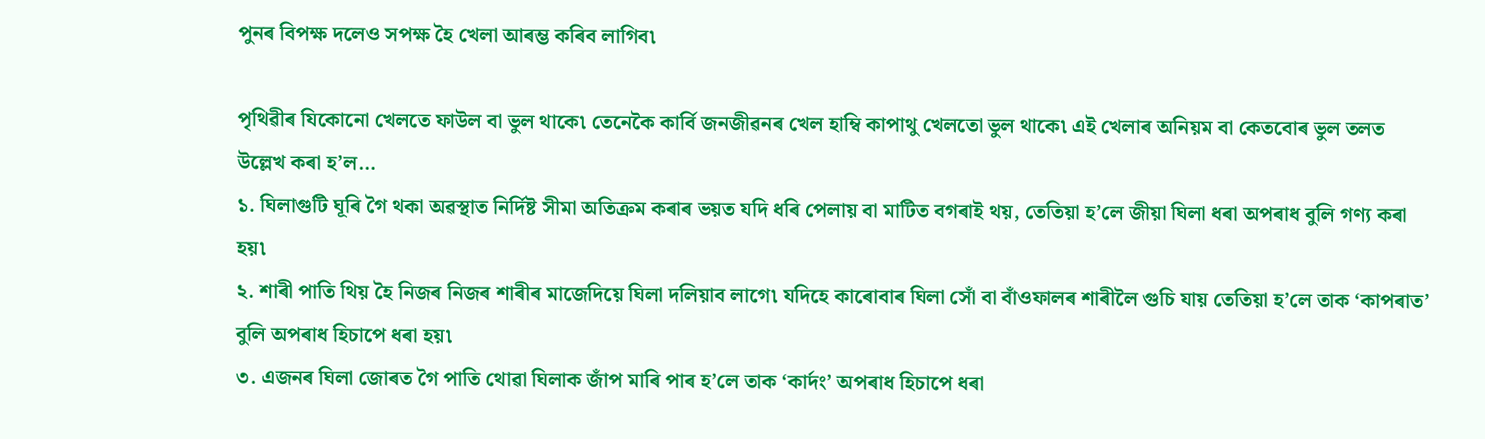পুনৰ বিপক্ষ দলেও সপক্ষ হৈ খেলা আৰম্ভ কৰিব লাগিব৷

পৃথিৱীৰ যিকোনো খেলতে ফাউল বা ভুল থাকে৷ তেনেকৈ কাৰ্বি জনজীৱনৰ খেল হাম্বি কাপাথু খেলতো ভুল থাকে৷ এই খেলাৰ অনিয়ম বা কেতবোৰ ভুল তলত উল্লেখ কৰা হ’ল…
১. ঘিলাগুটি ঘূৰি গৈ থকা অৱস্থাত নিৰ্দিষ্ট সীমা অতিক্রম কৰাৰ ভয়ত যদি ধৰি পেলায় বা মাটিত বগৰাই থয়, তেতিয়া হ’লে জীয়া ঘিলা ধৰা অপৰাধ বুলি গণ্য কৰা হয়৷
২. শাৰী পাতি থিয় হৈ নিজৰ নিজৰ শাৰীৰ মাজেদিয়ে ঘিলা দলিয়াব লাগে৷ যদিহে কাৰোবাৰ ঘিলা সোঁ বা বাঁওফালৰ শাৰীলৈ গুচি যায় তেতিয়া হ’লে তাক ‘কাপৰাত’ বুলি অপৰাধ হিচাপে ধৰা হয়৷
৩. এজনৰ ঘিলা জোৰত গৈ পাতি থোৱা ঘিলাক জাঁপ মাৰি পাৰ হ’লে তাক ‘কাৰ্দং’ অপৰাধ হিচাপে ধৰা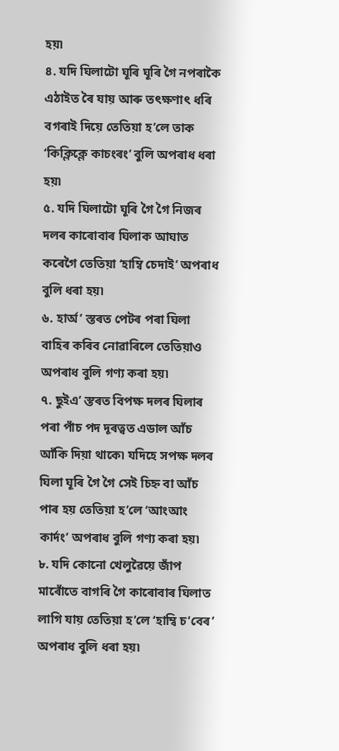হয়৷
৪. যদি ঘিলাটো ঘূৰি ঘূৰি গৈ নপৰাকৈ এঠাইত ৰৈ যায় আৰু তৎক্ষণাৎ ধৰি বগৰাই দিয়ে তেতিয়া হ’লে তাক ‘কিক্লিক্লে কাচংৰং’ বুলি অপৰাধ ধৰা হয়৷
৫. যদি ঘিলাটো ঘূৰি গৈ গৈ নিজৰ দলৰ কাৰোবাৰ ঘিলাক আঘাত কৰেগৈ তেতিয়া ‘হাম্বি চেদাই’ অপৰাধ বুলি ধৰা হয়৷
৬. হাৰ্অ’ স্তৰত পেটৰ পৰা ঘিলা বাহিৰ কৰিব নোৱাৰিলে তেতিয়াও অপৰাধ বুলি গণ্য কৰা হয়৷
৭. ছুইএ’ স্তৰত বিপক্ষ দলৰ ঘিলাৰ পৰা পাঁচ পদ দূৰত্বত এডাল আঁচ আঁকি দিয়া থাকে৷ যদিহে সপক্ষ দলৰ ঘিলা ঘূৰি গৈ গৈ সেই চিহ্ন বা আঁচ পাৰ হয় তেতিয়া হ’লে ‘আংআং কাৰ্দং’ অপৰাধ বুলি গণ্য কৰা হয়৷
৮. যদি কোনো খেলুৱৈয়ে জাঁপ মাৰোঁতে বাগৰি গৈ কাৰোবাৰ ঘিলাত লাগি যায় তেতিয়া হ’লে ‘হাম্বি চ’বেৰ’ অপৰাধ বুলি ধৰা হয়৷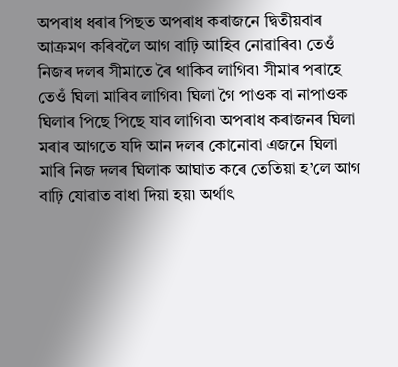অপৰাধ ধৰাৰ পিছত অপৰাধ কৰাজনে দ্বিতীয়বাৰ আক্রমণ কৰিবলৈ আগ বাঢ়ি আহিব নোৱাৰিব৷ তেওঁ নিজৰ দলৰ সীমাতে ৰৈ থাকিব লাগিব৷ সীমাৰ পৰাহে তেওঁ ঘিলা মাৰিব লাগিব৷ ঘিলা গৈ পাওক বা নাপাওক ঘিলাৰ পিছে পিছে যাব লাগিব৷ অপৰাধ কৰাজনৰ ঘিলা মৰাৰ আগতে যদি আন দলৰ কোনোবা এজনে ঘিলা মাৰি নিজ দলৰ ঘিলাক আঘাত কৰে তেতিয়া হ’লে আগ বাঢ়ি যোৱাত বাধা দিয়া হয়৷ অৰ্থাৎ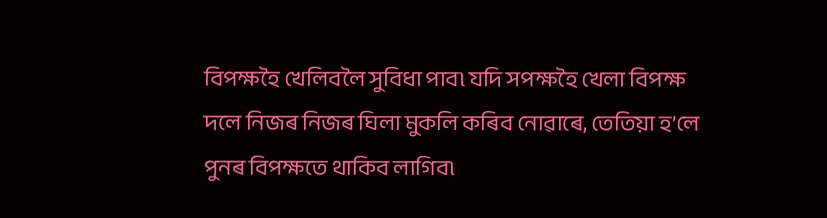বিপক্ষহৈ খেলিবলৈ সুবিধা পাব৷ যদি সপক্ষহৈ খেলা বিপক্ষ দলে নিজৰ নিজৰ ঘিলা মুকলি কৰিব নোৱাৰে, তেতিয়া হ’লে পুনৰ বিপক্ষতে থাকিব লাগিব৷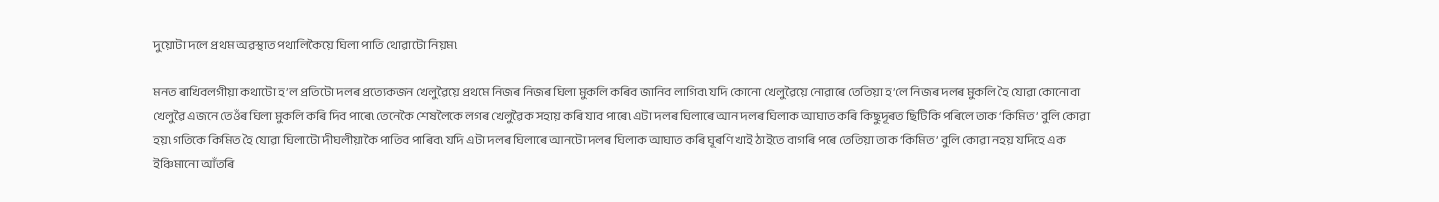দুয়োটা দলে প্ৰথম অৱস্থাত পথালিকৈয়ে ঘিলা পাতি থোৱাটো নিয়ম৷

মনত ৰাখিবলগীয়া কথাটো হ’ল প্ৰতিটো দলৰ প্ৰত্যেকজন খেলুৱৈয়ে প্ৰথমে নিজৰ নিজৰ ঘিলা মুকলি কৰিব জানিব লাগিব৷ যদি কোনো খেলুৱৈয়ে নোৱাৰে তেতিয়া হ’লে নিজৰ দলৰ মুকলি হৈ যোৱা কোনোবা খেলুৱৈ এজনে তেওঁৰ ঘিলা মুকলি কৰি দিব পাৰে৷ তেনেকৈ শেষলৈকে লগৰ খেলুৱৈক সহায় কৰি যাব পাৰে৷ এটা দলৰ ঘিলাৰে আন দলৰ ঘিলাক আঘাত কৰি কিছুদূৰত ছিটিকি পৰিলে তাক ‘কিমিত’ বুলি কোৱা হয়৷ গতিকে কিমিত হৈ যোৱা ঘিলাটো দীঘলীয়াকৈ পাতিব পাৰিব৷ যদি এটা দলৰ ঘিলাৰে আনটো দলৰ ঘিলাক আঘাত কৰি ঘূৰণি খাই ঠাইতে বাগৰি পৰে তেতিয়া তাক ‘কিমিত’ বুলি কোৱা নহয় যদিহে এক ইঞ্চিমানো আঁতৰি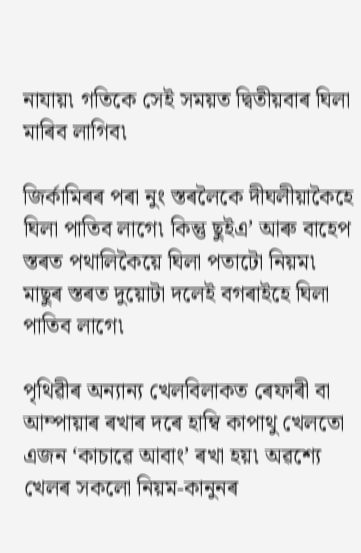নাযায়৷ গতিকে সেই সময়ত দ্বিতীয়বাৰ ঘিলা মাৰিব লাগিব৷

জিৰ্কামিৰৰ পৰা নুং স্তৰলৈকে দীঘলীয়াকৈহে ঘিলা পাতিব লাগে৷ কিন্তু ছুইএ’ আৰু বাহেপ স্তৰত পথালিকৈয়ে ঘিলা পতাটো নিয়ম৷ মাছুৰ স্তৰত দুয়োটা দলেই বগৰাইহে ঘিলা পাতিব লাগে৷

পৃথিৱীৰ অন্যান্য খেলবিলাকত ৰেফাৰী বা আম্পায়াৰ ৰখাৰ দৰে হাম্বি কাপাথু খেলতো এজন ‘কাচাৱে আবাং’ ৰখা হয়৷ অৱশ্যে খেলৰ সকলো নিয়ম-কানুনৰ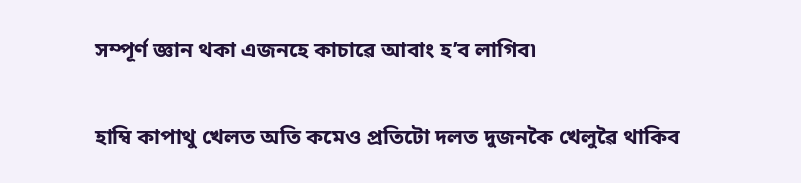সম্পূৰ্ণ জ্ঞান থকা এজনহে কাচাৱে আবাং হ’ব লাগিব৷

হাম্বি কাপাথু খেলত অতি কমেও প্ৰতিটো দলত দুজনকৈ খেলুৱৈ থাকিব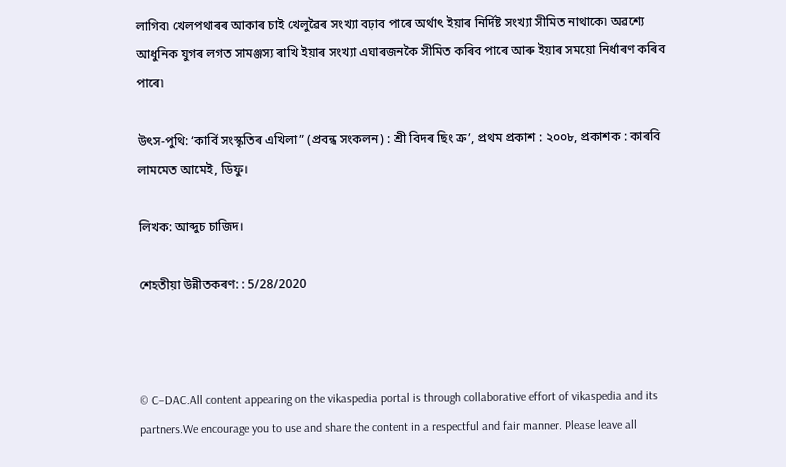লাগিব৷ খেলপথাৰৰ আকাৰ চাই খেলুৱৈৰ সংখ্যা বঢ়াব পাৰে অৰ্থাৎ ইয়াৰ নিৰ্দিষ্ট সংখ্যা সীমিত নাথাকে৷ অৱশ্যে আধুনিক যুগৰ লগত সামঞ্জস্য ৰাখি ইয়াৰ সংখ্যা এঘাৰজনকৈ সীমিত কৰিব পাৰে আৰু ইয়াৰ সময়ো নিৰ্ধাৰণ কৰিব পাৰে৷

উৎস-পুথি: ‘কাৰ্বি সংস্কৃতিৰ এখিলা” (প্ৰবন্ধ সংকলন) : শ্ৰী বিদৰ ছিং ক্র’, প্ৰথম প্ৰকাশ : ২০০৮, প্ৰকাশক : কাৰবি লামমেত আমেই, ডিফু।

লিখক: আব্দুচ চাজিদ।

শেহতীয়া উন্নীতকৰণ: : 5/28/2020



© C–DAC.All content appearing on the vikaspedia portal is through collaborative effort of vikaspedia and its partners.We encourage you to use and share the content in a respectful and fair manner. Please leave all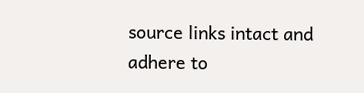source links intact and adhere to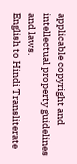applicable copyright and intellectual property guidelines and laws.
English to Hindi Transliterate